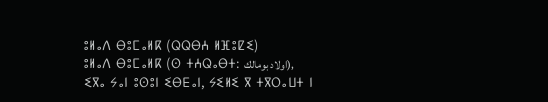ⵓⵍⴰⴷ ⴱⵓⵎⴰⵍⴽ (ⵕⵕⴱⵄ ⵍⴼⵓⵇⵉ)
ⵓⵍⴰⴷ ⴱⵓⵎⴰⵍⴽ (ⵙ ⵜⵄⵕⴰⴱⵜ: اولاد بومالك), ⵉⴳⴰ ⵢⴰⵏ ⵓⵙⵓⵏ ⵉⴱⴹⴰⵏ, ⵢⵉⵍⵉ ⴳ ⵜⴳⵔⴰⵡⵜ ⵏ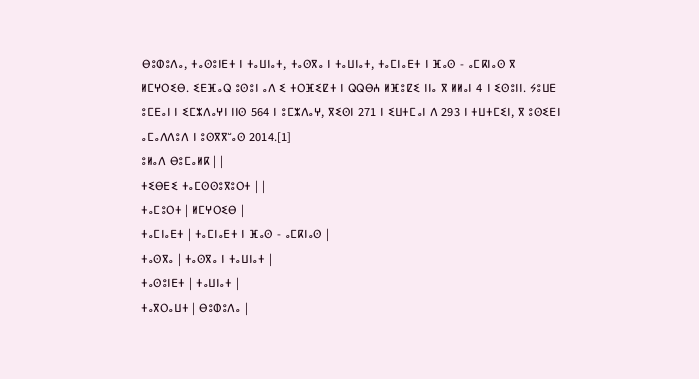ⴱⵓⵀⵓⴷⴰ, ⵜⴰⵙⵓⵏⴹⵜ ⵏ ⵜⴰⵡⵏⴰⵜ, ⵜⴰⵙⴳⴰ ⵏ ⵜⴰⵡⵏⴰⵜ, ⵜⴰⵎⵏⴰⴹⵜ ⵏ ⴼⴰⵙ - ⴰⵎⴽⵏⴰⵙ ⴳ ⵍⵎⵖⵔⵉⴱ. ⵉⴹⴼⴰⵕ ⵓⵙⵓⵏ ⴰⴷ ⵉ ⵜⵔⴼⵉⵇⵜ ⵏ ⵕⵕⴱⵄ ⵍⴼⵓⵇⵉ ⵏⵏⴰ ⴳ ⵍⵍⴰⵏ 4 ⵏ ⵉⵙⵓⵏⵏ. ⵢⵓⵡⴹ ⵓⵎⴹⴰⵏ ⵏ ⵉⵎⵣⴷⴰⵖⵏ ⵏⵏⵙ 564 ⵏ ⵓⵎⵣⴷⴰⵖ, ⴳⵉⵙⵏ 271 ⵏ ⵉⵡⵜⵎⴰⵏ ⴷ 293 ⵏ ⵜⵡⵜⵎⵉⵏ, ⴳ ⵓⵙⵉⴹⵏ ⴰⵎⴰⴷⴷⵓⴷ ⵏ ⵓⵙⴳⴳⵯⴰⵙ 2014.[1]
ⵓⵍⴰⴷ ⴱⵓⵎⴰⵍⴽ | |
ⵜⵉⴱⴹⵉ ⵜⴰⵎⵙⵙⵓⴳⵓⵔⵜ | |
ⵜⴰⵎⵓⵔⵜ | ⵍⵎⵖⵔⵉⴱ |
ⵜⴰⵎⵏⴰⴹⵜ | ⵜⴰⵎⵏⴰⴹⵜ ⵏ ⴼⴰⵙ - ⴰⵎⴽⵏⴰⵙ |
ⵜⴰⵙⴳⴰ | ⵜⴰⵙⴳⴰ ⵏ ⵜⴰⵡⵏⴰⵜ |
ⵜⴰⵙⵓⵏⴹⵜ | ⵜⴰⵡⵏⴰⵜ |
ⵜⴰⴳⵔⴰⵡⵜ | ⴱⵓⵀⵓⴷⴰ |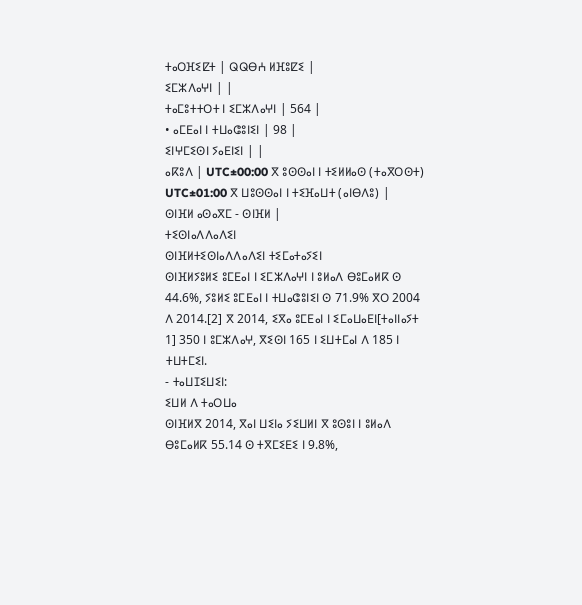ⵜⴰⵔⴼⵉⵇⵜ | ⵕⵕⴱⵄ ⵍⴼⵓⵇⵉ |
ⵉⵎⵣⴷⴰⵖⵏ | |
ⵜⴰⵎⵓⵜⵜⵔⵜ ⵏ ⵉⵎⵣⴷⴰⵖⵏ | 564 |
• ⴰⵎⴹⴰⵏ ⵏ ⵜⵡⴰⵛⵓⵏⵉⵏ | 98 |
ⵉⵏⵖⵎⵉⵙⵏ ⵢⴰⴹⵏⵉⵏ | |
ⴰⴽⵓⴷ | UTC±00:00 ⴳ ⵓⵙⵙⴰⵏ ⵏ ⵜⵉⵍⵍⴰⵙ (ⵜⴰⴳⵔⵙⵜ) UTC±01:00 ⴳ ⵡⵓⵙⵙⴰⵏ ⵏ ⵜⵉⴼⴰⵡⵜ (ⴰⵏⴱⴷⵓ) |
ⵙⵏⴼⵍ ⴰⵙⴰⴳⵎ - ⵙⵏⴼⵍ |
ⵜⵉⵙⵏⴰⴷⴷⴰⴷⵉⵏ
ⵙⵏⴼⵍⵜⵉⵙⵏⴰⴷⴷⴰⴷⵉⵏ ⵜⵉⵎⴰⵜⴰⵢⵉⵏ
ⵙⵏⴼⵍⵢⵓⵍⵉ ⵓⵎⴹⴰⵏ ⵏ ⵉⵎⵣⴷⴰⵖⵏ ⵏ ⵓⵍⴰⴷ ⴱⵓⵎⴰⵍⴽ ⵙ 44.6%, ⵢⵓⵍⵉ ⵓⵎⴹⴰⵏ ⵏ ⵜⵡⴰⵛⵓⵏⵉⵏ ⵙ 71.9% ⴳⵔ 2004 ⴷ 2014.[2] ⴳ 2014, ⵉⴳⴰ ⵓⵎⴹⴰⵏ ⵏ ⵉⵎⴰⵡⴰⴹⵏ[ⵜⴰⵏⵏⴰⵢⵜ 1] 350 ⵏ ⵓⵎⵣⴷⴰⵖ, ⴳⵉⵙⵏ 165 ⵏ ⵉⵡⵜⵎⴰⵏ ⴷ 185 ⵏ ⵜⵡⵜⵎⵉⵏ.
- ⵜⴰⵡⵊⵉⵡⵉⵏ:
ⵉⵡⵍ ⴷ ⵜⴰⵔⵡⴰ
ⵙⵏⴼⵍⴳ 2014, ⴳⴰⵏ ⵡⵉⵏⴰ ⵢⵉⵡⵍⵏ ⴳ ⵓⵙⵓⵏ ⵏ ⵓⵍⴰⴷ ⴱⵓⵎⴰⵍⴽ 55.14 ⵙ ⵜⴳⵎⵉⴹⵉ ⵏ 9.8%,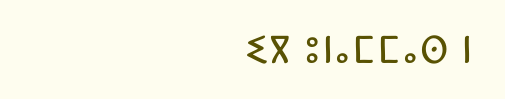ⵉⴳ ⵓⵏⴰⵎⵎⴰⵙ ⵏ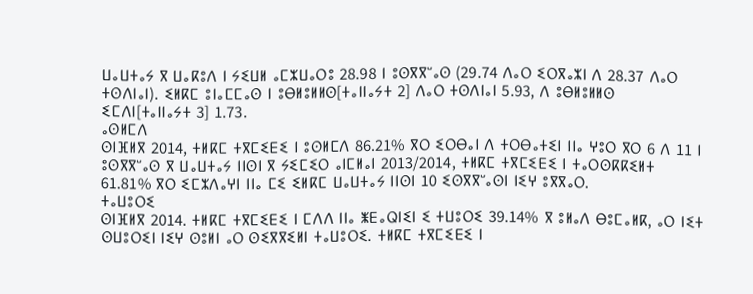ⵡⴰⵡⵜⴰⵢ ⴳ ⵡⴰⴽⵓⴷ ⵏ ⵢⵉⵡⵍ ⴰⵎⵣⵡⴰⵔⵓ 28.98 ⵏ ⵓⵙⴳⴳⵯⴰⵙ (29.74 ⴷⴰⵔ ⵉⵔⴳⴰⵣⵏ ⴷ 28.37 ⴷⴰⵔ ⵜⵙⴷⵏⴰⵏ). ⵉⵍⴽⵎ ⵓⵏⴰⵎⵎⴰⵙ ⵏ ⵓⴱⵍⵓⵍⵍⵙ[ⵜⴰⵏⵏⴰⵢⵜ 2] ⴷⴰⵔ ⵜⵙⴷⵏⴰⵏ 5.93, ⴷ ⵓⴱⵍⵓⵍⵍⵙ ⵉⵎⴷⵏ[ⵜⴰⵏⵏⴰⵢⵜ 3] 1.73.
ⴰⵙⵍⵎⴷ
ⵙⵏⴼⵍⴳ 2014, ⵜⵍⴽⵎ ⵜⴳⵎⵉⴹⵉ ⵏ ⵓⵙⵍⵎⴷ 86.21% ⴳⵔ ⵉⵔⴱⴰⵏ ⴷ ⵜⵔⴱⴰⵜⵉⵏ ⵏⵏⴰ ⵖⵓⵔ ⴳⵔ 6 ⴷ 11 ⵏ ⵓⵙⴳⴳⵯⴰⵙ ⴳ ⵡⴰⵡⵜⴰⵢ ⵏⵏⵙⵏ ⴳ ⵢⵉⵎⵉⵔ ⴰⵏⵎⵍⴰⵏ 2013/2014, ⵜⵍⴽⵎ ⵜⴳⵎⵉⴹⵉ ⵏ ⵜⴰⵔⵙⴽⴽⵉⵍⵜ 61.81% ⴳⵔ ⵉⵎⵣⴷⴰⵖⵏ ⵏⵏⴰ ⵎⵉ ⵉⵍⴽⵎ ⵡⴰⵡⵜⴰⵢ ⵏⵏⵙⵏ 10 ⵉⵙⴳⴳⵯⴰⵙⵏ ⵏⵉⵖ ⵓⴳⴳⴰⵔ.
ⵜⴰⵡⵓⵔⵉ
ⵙⵏⴼⵍⴳ 2014. ⵜⵍⴽⵎ ⵜⴳⵎⵉⴹⵉ ⵏ ⵎⴷⴷ ⵏⵏⴰ ⵥⴹⴰⵕⵏⵉⵏ ⵉ ⵜⵡⵓⵔⵉ 39.14% ⴳ ⵓⵍⴰⴷ ⴱⵓⵎⴰⵍⴽ, ⴰⵔ ⵏⵉⵜ ⵙⵡⵓⵔⵉⵏ ⵏⵉⵖ ⵙⵓⵍⵏ ⴰⵔ ⵙⵉⴳⴳⵉⵍⵏ ⵜⴰⵡⵓⵔⵉ. ⵜⵍⴽⵎ ⵜⴳⵎⵉⴹⵉ ⵏ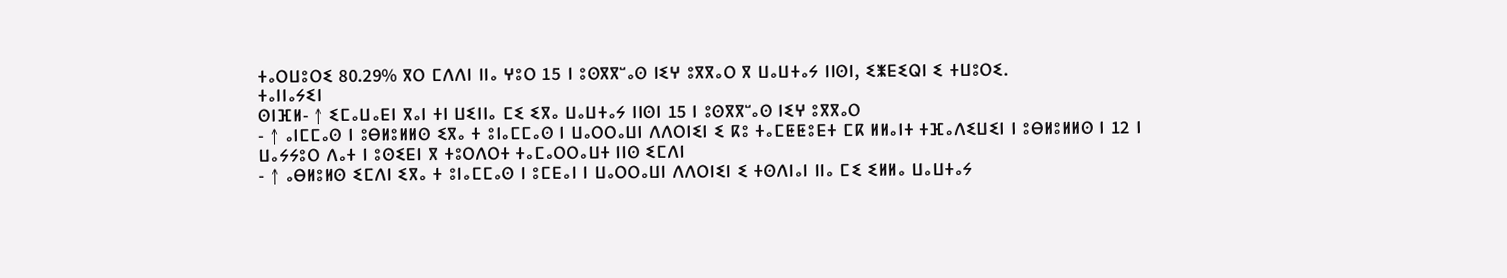ⵜⴰⵔⵡⵓⵔⵉ 80.29% ⴳⵔ ⵎⴷⴷⵏ ⵏⵏⴰ ⵖⵓⵔ 15 ⵏ ⵓⵙⴳⴳⵯⴰⵙ ⵏⵉⵖ ⵓⴳⴳⴰⵔ ⴳ ⵡⴰⵡⵜⴰⵢ ⵏⵏⵙⵏ, ⵉⵥⴹⵉⵕⵏ ⵉ ⵜⵡⵓⵔⵉ.
ⵜⴰⵏⵏⴰⵢⵉⵏ
ⵙⵏⴼⵍ- ↑ ⵉⵎⴰⵡⴰⴹⵏ ⴳⴰⵏ ⵜⵏ ⵡⵉⵏⵏⴰ ⵎⵉ ⵉⴳⴰ ⵡⴰⵡⵜⴰⵢ ⵏⵏⵙⵏ 15 ⵏ ⵓⵙⴳⴳⵯⴰⵙ ⵏⵉⵖ ⵓⴳⴳⴰⵔ
- ↑ ⴰⵏⵎⵎⴰⵙ ⵏ ⵓⴱⵍⵓⵍⵍⵙ ⵉⴳⴰ ⵜ ⵓⵏⴰⵎⵎⴰⵙ ⵏ ⵡⴰⵔⵔⴰⵡⵏ ⴷⴷⵔⵏⵉⵏ ⵉ ⴽⵓ ⵜⴰⵎⵟⵟⵓⴹⵜ ⵎⴽ ⵍⵍⴰⵏⵜ ⵜⴼⴰⴷⵉⵡⵉⵏ ⵏ ⵓⴱⵍⵓⵍⵍⵙ ⵏ 12 ⵏ ⵡⴰⵢⵢⵓⵔ ⴷⴰⵜ ⵏ ⵓⵙⵉⴹⵏ ⴳ ⵜⵓⵔⴷⵔⵜ ⵜⴰⵎⴰⵔⵔⴰⵡⵜ ⵏⵏⵙ ⵉⵎⴷⵏ
- ↑ ⴰⴱⵍⵓⵍⵙ ⵉⵎⴷⵏ ⵉⴳⴰ ⵜ ⵓⵏⴰⵎⵎⴰⵙ ⵏ ⵓⵎⴹⴰⵏ ⵏ ⵡⴰⵔⵔⴰⵡⵏ ⴷⴷⵔⵏⵉⵏ ⵉ ⵜⵙⴷⵏⴰⵏ ⵏⵏⴰ ⵎⵉ ⵉⵍⵍⴰ ⵡⴰⵡⵜⴰⵢ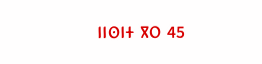ⵏⵏⵙⵏⵜ ⴳⵔ 45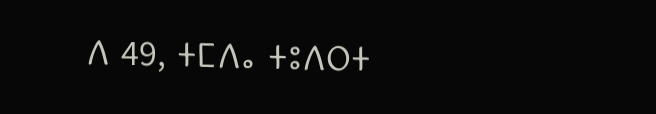ⴷ 49, ⵜⵎⴷⴰ ⵜⵓⴷⵔⵜ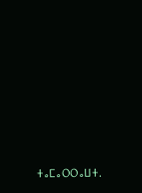ⵜⴰⵎⴰⵔⵔⴰⵡⵜ.